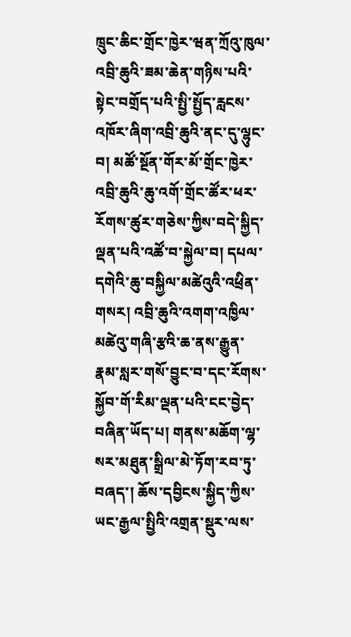ཁྲུང་ཆིང་གྲོང་ཁྱེར་ཝན་ཀྲོའུ་ཁུལ་འབྲི་ཆུའི་ཟམ་ཆེན་གཉིས་པའི་སྟེང་བགྲོད་པའི་སྤྱི་སྤྱོད་རླངས་འཁོར་ཞིག་འབྲི་ཆུའི་ནང་དུ་ལྷུང་བ། མཚོ་སྔོན་གོར་མོ་གྲོང་ཁྱེར་འབྲི་ཆུའི་ཆུ་འགོ་གྲོང་ཚོར་ཕར་རོགས་ཚུར་གཅེས་ཀྱིས་བདེ་སྐྱིད་ལྡན་པའི་འཚོ་བ་སྐྱེལ་བ། དཔལ་དགེའི་ཆུ་བསྐྱིལ་མཚེའུའི་འཕྲིན་གསར། འབྲི་ཆུའི་འགག་འཁྱིལ་མཚེའུ་གཞི་རྩའི་ཆ་ནས་རྒྱུན་རྣམ་སླར་གསོ་བྱུང་བ་དང་རོགས་སྐྱོབ་གོ་རིམ་ལྡན་པའི་ངང་བྱེད་བཞིན་ཡོད་པ། གནས་མཆོག་ལྷ་སར་མཐུན་སྒྲིལ་མེ་ཏོག་རབ་ཏུ་བཞད་། ཆོས་དབྱིངས་སྐྱིད་ཀྱིས་ཡང་རྒྱལ་སྤྱིའི་འགྲན་སྡུར་ལས་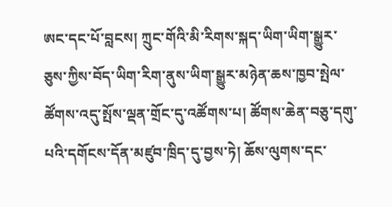ཨང་དང་པོ་བླངས། ཀྲུང་གོའི་མི་རིགས་སྐད་ཡིག་ཡིག་སྒྱུར་ཅུས་ཀྱིས་བོད་ཡིག་རིག་ནུས་ཡིག་སྒྱུར་མཉེན་ཆས་ཁྱབ་སྤེལ་ཚོགས་འདུ་སྤོས་ལྡན་གྲོང་དུ་འཚོགས་པ། ཚོགས་ཆེན་བཅུ་དགུ་པའི་དགོངས་དོན་མཛུབ་ཁྲིད་དུ་བྱས་ཏེ། ཆོས་ལུགས་དང་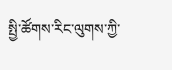སྤྱི་ཚོགས་རིང་ལུགས་ཀྱི་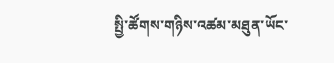སྤྱི་ཚོགས་གཉིས་འཚམ་མཐུན་ཡོང་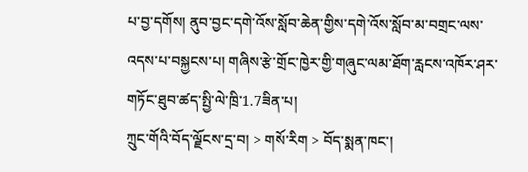པ་བྱ་དགོས། ནུབ་བྱང་དགེ་འོས་སློབ་ཆེན་གྱིས་དགེ་འོས་སློབ་མ་བགྲང་ལས་འདས་པ་བསྐྱངས་པ། གཞིས་རྩེ་གྲོང་ཁྱེར་གྱི་གཞུང་ལམ་ཐོག་རླངས་འཁོར་ཤར་གཏོང་ཐུབ་ཚད་སྤྱི་ལེ་ཁྲི་1.7ཟིན་པ།
ཀྲུང་གོའི་བོད་ལྗོངས་དྲ་བ། > གསོ་རིག > བོད་སྨན་ཁང་།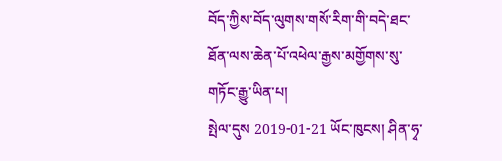བོད་ཀྱིས་བོད་ལུགས་གསོ་རིག་གི་བདེ་ཐང་ཐོན་ལས་ཆེན་པོ་འཕེལ་རྒྱས་མགྱོགས་སུ་གཏོང་རྒྱུ་ཡིན་པ།
སྤེལ་དུས 2019-01-21 ཡོང་ཁུངས། ཤིན་ཧྭ་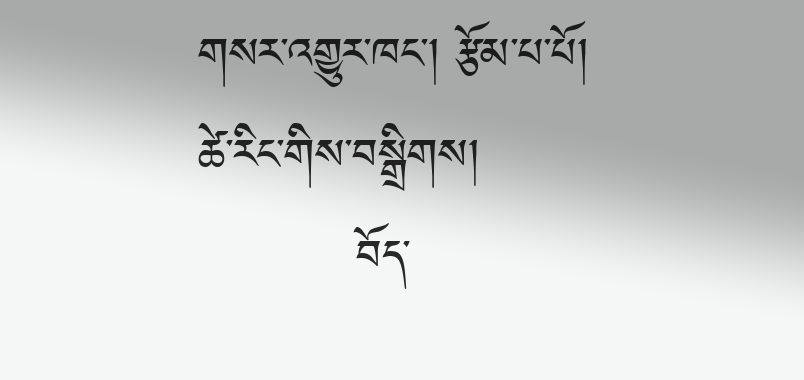གསར་འགྱུར་ཁང་། རྩོམ་པ་པོ། ཚེ་རིང་གིས་བསྒྲིགས།
          བོད་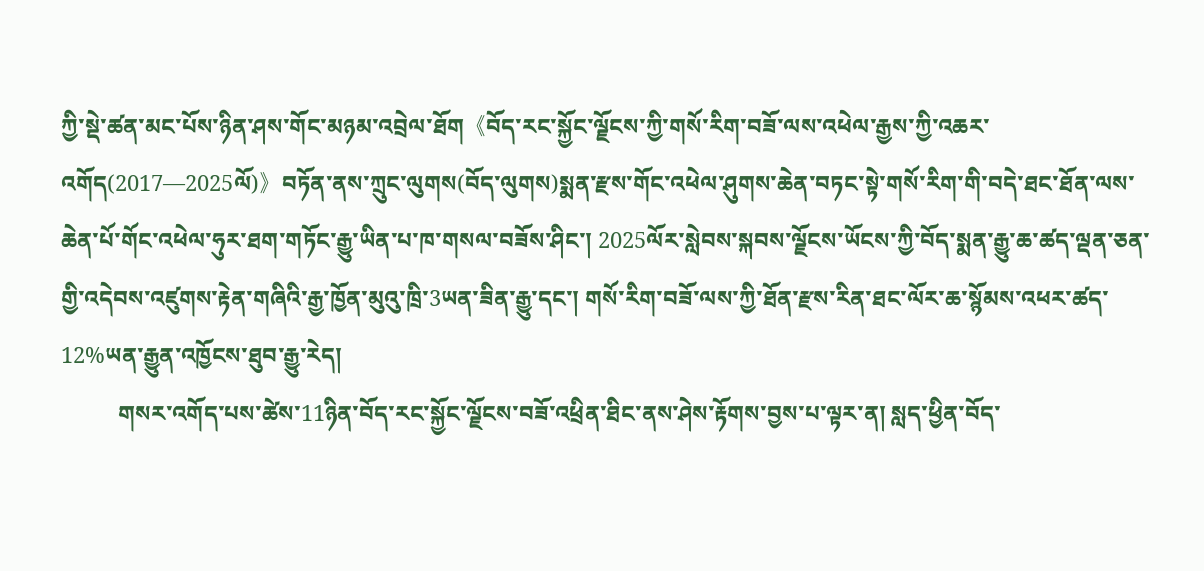ཀྱི་སྡེ་ཚན་མང་པོས་ཉིན་ཤས་གོང་མཉམ་འབྲེལ་ཐོག《བོད་རང་སྐྱོང་ལྗོངས་ཀྱི་གསོ་རིག་བཟོ་ལས་འཕེལ་རྒྱས་ཀྱི་འཆར་འགོད(2017—2025ལོ)》བཏོན་ནས་ཀྲུང་ལུགས(བོད་ལུགས)སྨན་རྫས་གོང་འཕེལ་ཤུགས་ཆེན་བཏང་སྟེ་གསོ་རིག་གི་བདེ་ཐང་ཐོན་ལས་ཆེན་པོ་གོང་འཕེལ་ཧུར་ཐག་གཏོང་རྒྱུ་ཡིན་པ་ཁ་གསལ་བཟོས་ཤིང་། 2025ལོར་སླེབས་སྐབས་ལྗོངས་ཡོངས་ཀྱི་བོད་སྨན་རྒྱུ་ཆ་ཚད་ལྡན་ཅན་གྱི་འདེབས་འཛུགས་རྟེན་གཞིའི་རྒྱ་ཁྱོན་མུའུ་ཁྲི་3ཡན་ཟིན་རྒྱུ་དང་། གསོ་རིག་བཟོ་ལས་ཀྱི་ཐོན་རྫས་རིན་ཐང་ལོར་ཆ་སྙོམས་འཕར་ཚད་12%ཡན་རྒྱུན་འཁྱོངས་ཐུབ་རྒྱུ་རེད།
          གསར་འགོད་པས་ཚེས་11ཉིན་བོད་རང་སྐྱོང་ལྗོངས་བཟོ་འཕྲིན་ཐིང་ནས་ཤེས་རྟོགས་བྱས་པ་ལྟར་ན། སླད་ཕྱིན་བོད་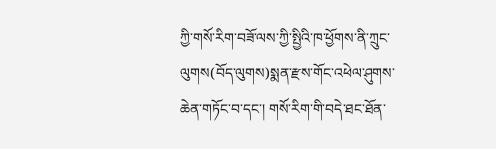ཀྱི་གསོ་རིག་བཟོ་ལས་ཀྱི་སྤྱིའི་ཁ་ཕྱོགས་ནི་ཀྲུང་ལུགས(བོད་ལུགས)སྨན་རྫས་གོང་འཕེལ་ཤུགས་ཆེན་གཏོང་བ་དང་། གསོ་རིག་གི་བདེ་ཐང་ཐོན་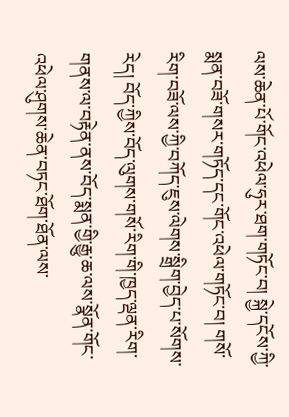ལས་ཆེན་པོ་གོང་འཕེལ་ཧུར་ཐག་གཏོང་བ། སྐྱེ་དངོས་ཀྱི་སྨན་བཟོ་གསར་གཏོད་དང་གོང་འཕེལ་གཏོང་བ། གསོ་རིག་བཟོ་ལས་ཀྱི་བཀོད་ཇུས་ལེགས་སྒྲིག་བྱེད་པ་སོགས་རེད། བོད་ཀྱིས་བོད་ལུགས་གསོ་རིག་གི་ཁྱད་ལྡན་རིག་གནས་ལ་བརྟེན་ནས་བོད་སྨན་གྱི་རྒྱུ་ཆ་ལས་སྣོན་གོང་འཕེལ་ཤུགས་ཆེན་བཏང་ཐོག་ཐོན་ལས་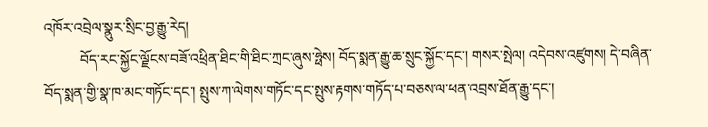འཁོར་འབྲེལ་སྣུར་སྲིང་བྱ་རྒྱུ་རེད།
          བོད་རང་སྐྱོང་ལྗོངས་བཟོ་འཕྲིན་ཐིང་གི་ཐིང་ཀྲང་ཞུས་ཧྥེས། བོད་སྨན་རྒྱུ་ཆ་སྲུང་སྐྱོང་དང་། གསར་སྤེལ། འདེབས་འཛུགས། དེ་བཞིན་བོད་སྨན་གྱི་སྣ་ཁ་མང་གཏོང་དང་། སྤུས་ཀ་ལེགས་གཏོང་དང་སྤུས་རྟགས་གཏོད་པ་བཅས་ལ་ཕན་འབྲས་ཐོན་རྒྱུ་དང་།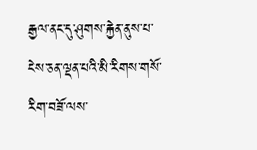རྒྱལ་ནང་དུ་ཤུགས་རྐྱེན་ནུས་པ་ངེས་ཅན་ལྡན་པའི་མི་རིགས་གསོ་རིག་བཟོ་ལས་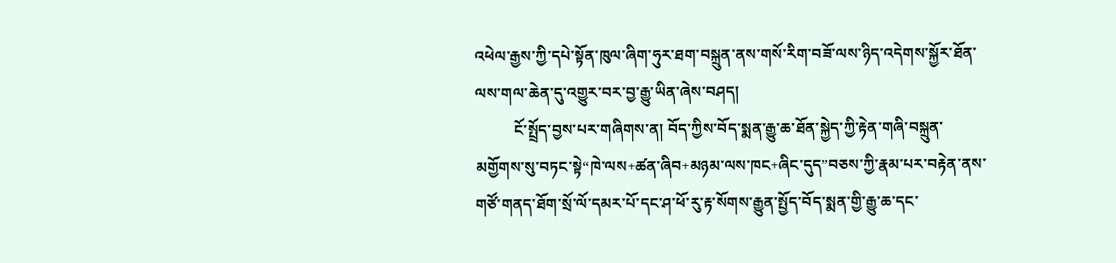འཕེལ་རྒྱས་ཀྱི་དཔེ་སྟོན་ཁུལ་ཞིག་ཧུར་ཐག་བསྐྲུན་ནས་གསོ་རིག་བཟོ་ལས་ཉིད་འདེགས་སྐྱོར་ཐོན་ལས་གལ་ཆེན་དུ་འགྱུར་བར་བྱ་རྒྱུ་ཡིན་ཞེས་བཤད།
          ངོ་སྤྲོད་བྱས་པར་གཞིགས་ན། བོད་ཀྱིས་བོད་སྨན་རྒྱུ་ཆ་ཐོན་སྐྱེད་ཀྱི་རྟེན་གཞི་བསྐྲུན་མགྱོགས་སུ་བཏང་སྟེ“ཁེ་ལས+ཚན་ཞིབ+མཉམ་ལས་ཁང+ཞིང་དུད”བཅས་ཀྱི་རྣམ་པར་བརྟེན་ནས་གཙོ་གནད་ཐོག་སྲོ་ལོ་དམར་པོ་དང་ཤ་ཕོ་རུ་རྟ་སོགས་རྒྱུན་སྤྱོད་བོད་སྨན་གྱི་རྒྱུ་ཆ་དང་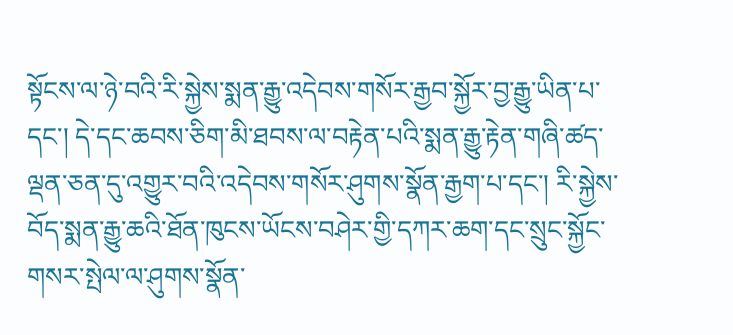སྟོངས་ལ་ཉེ་བའི་རི་སྐྱེས་སྨན་རྒྱུ་འདེབས་གསོར་རྒྱབ་སྐྱོར་བྱ་རྒྱུ་ཡིན་པ་དང་། དེ་དང་ཆབས་ཅིག་མི་ཐབས་ལ་བརྟེན་པའི་སྨན་རྒྱུ་རྟེན་གཞི་ཚད་ལྡན་ཅན་དུ་འགྱུར་བའི་འདེབས་གསོར་ཤུགས་སྣོན་རྒྱག་པ་དང་། རི་སྐྱེས་བོད་སྨན་རྒྱུ་ཆའི་ཐོན་ཁུངས་ཡོངས་བཤེར་གྱི་དཀར་ཆག་དང་སྲུང་སྐྱོང་གསར་སྤེལ་ལ་ཤུགས་སྣོན་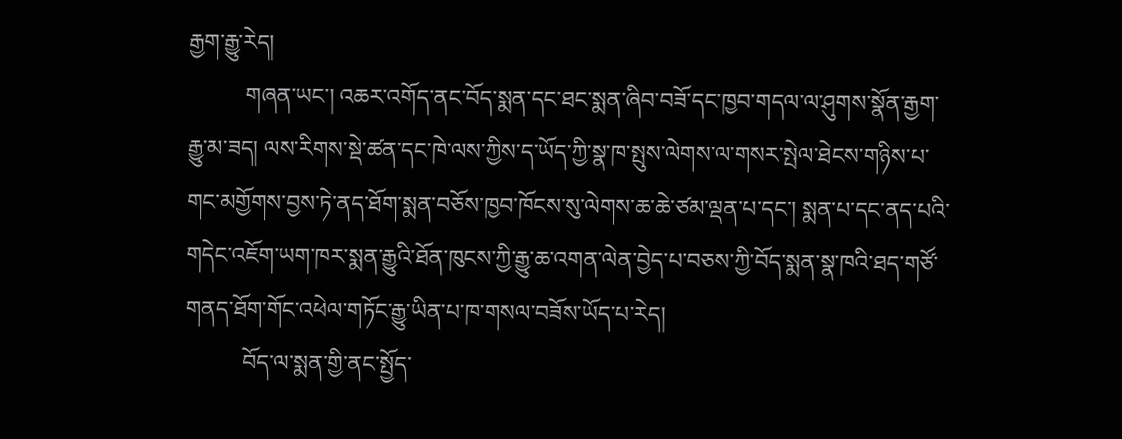རྒྱག་རྒྱུ་རེད།
          གཞན་ཡང་། འཆར་འགོད་ནང་བོད་སྨན་དང་ཐང་སྨན་ཞིབ་བཟོ་དང་ཁྱབ་གདལ་ལ་ཤུགས་སྣོན་རྒྱག་རྒྱུ་མ་ཟད། ལས་རིགས་སྡེ་ཚན་དང་ཁེ་ལས་ཀྱིས་ད་ཡོད་ཀྱི་སྣ་ཁ་སྤུས་ལེགས་ལ་གསར་སྤེལ་ཐེངས་གཉིས་པ་གང་མགྱོགས་བྱས་ཏེ་ནད་ཐོག་སྨན་བཅོས་ཁྱབ་ཁོངས་སུ་ལེགས་ཆ་ཆེ་ཙམ་ལྡན་པ་དང་། སྨན་པ་དང་ནད་པའི་གདེང་འཇོག་ཡག་ཁར་སྨན་རྒྱུའི་ཐོན་ཁུངས་ཀྱི་རྒྱུ་ཆ་འགན་ལེན་བྱེད་པ་བཅས་ཀྱི་བོད་སྨན་སྣ་ཁའི་ཐད་གཙོ་གནད་ཐོག་གོང་འཕེལ་གཏོང་རྒྱུ་ཡིན་པ་ཁ་གསལ་བཟོས་ཡོད་པ་རེད།
          བོད་ལ་སྨན་གྱི་ནང་སྤྱོད་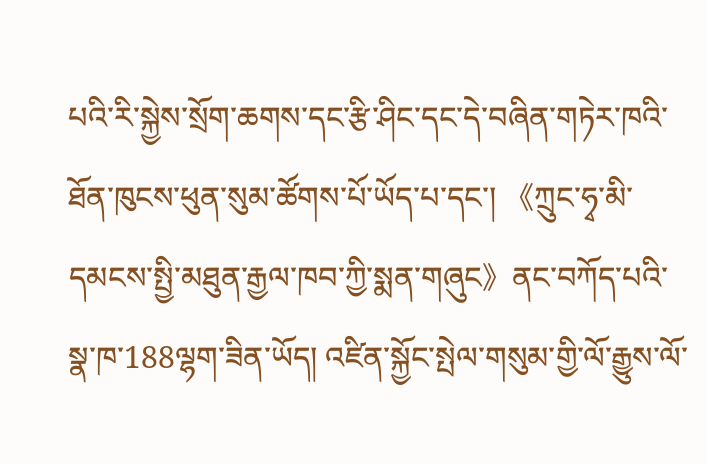པའི་རི་སྐྱེས་སྲོག་ཆགས་དང་རྩི་ཤིང་དང་དེ་བཞིན་གཏེར་ཁའི་ཐོན་ཁུངས་ཕུན་སུམ་ཚོགས་པོ་ཡོད་པ་དང་། 《ཀྲུང་ཧྭ་མི་དམངས་སྤྱི་མཐུན་རྒྱལ་ཁབ་ཀྱི་སྨན་གཞུང》ནང་བཀོད་པའི་སྣ་ཁ་188ལྷག་ཟིན་ཡོད། འཛིན་སྐྱོང་སྤེལ་གསུམ་གྱི་ལོ་རྒྱུས་ལོ་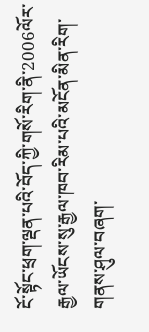ངོ་སྟོང་ཕྲག་ལྡན་པའི་བོད་ཀྱི་གསོ་རིག་ནི་2006ལོར་རྒྱལ་ཡོངས་སུ་རྒྱལ་ཁབ་རིམ་པའི་མངོན་མིན་རིག་གནས་ཤུལ་བཞག་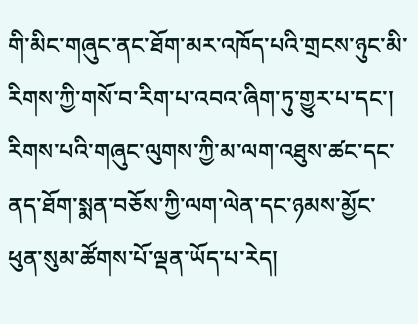གི་མིང་གཞུང་ནང་ཐོག་མར་འཁོད་པའི་གྲངས་ཉུང་མི་རིགས་ཀྱི་གསོ་བ་རིག་པ་འབའ་ཞིག་ཏུ་གྱུར་པ་དང་། རིགས་པའི་གཞུང་ལུགས་ཀྱི་མ་ལག་འཐུས་ཚང་དང་ནད་ཐོག་སྨན་བཅོས་ཀྱི་ལག་ལེན་དང་ཉམས་མྱོང་ཕུན་སུམ་ཚོགས་པོ་ལྡན་ཡོད་པ་རེད།